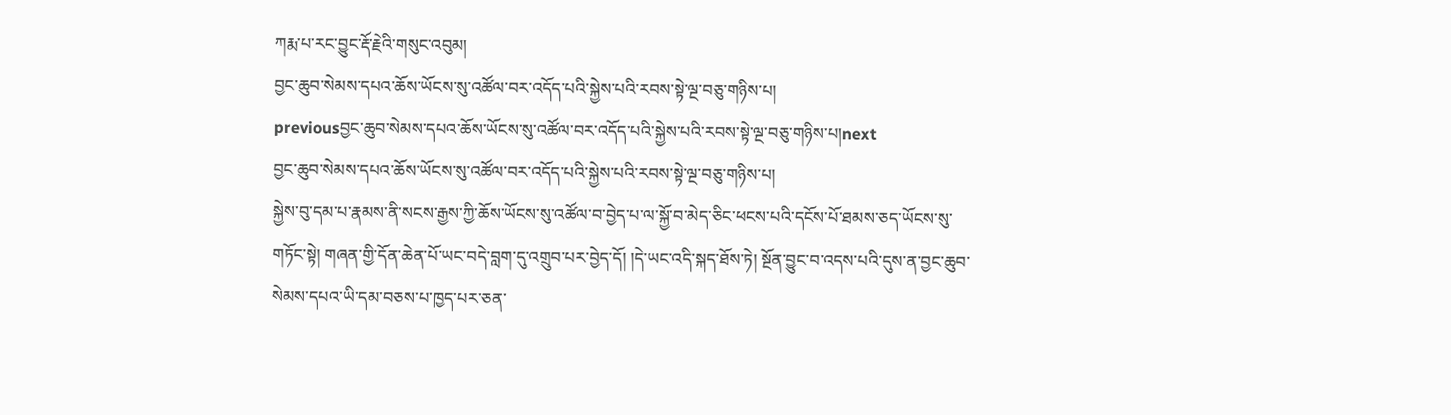ཀརྨ་པ་རང་བྱུང་རྡོ་རྗེའི་གསུང་འབུམ།
བྱང་ཆུབ་སེམས་དཔའ་ཆོས་ཡོངས་སུ་འཚོལ་བར་འདོད་པའི་སྐྱེས་པའི་རབས་སྟེ་ལྔ་བཅུ་གཉིས་པ།
previousབྱང་ཆུབ་སེམས་དཔའ་ཆོས་ཡོངས་སུ་འཚོལ་བར་འདོད་པའི་སྐྱེས་པའི་རབས་སྟེ་ལྔ་བཅུ་གཉིས་པ།next
བྱང་ཆུབ་སེམས་དཔའ་ཆོས་ཡོངས་སུ་འཚོལ་བར་འདོད་པའི་སྐྱེས་པའི་རབས་སྟེ་ལྔ་བཅུ་གཉིས་པ།
སྐྱེས་བུ་དམ་པ་རྣམས་ནི་སངས་རྒྱས་ཀྱི་ཆོས་ཡོངས་སུ་འཚོལ་བ་བྱེད་པ་ལ་སྐྱོ་བ་མེད་ཅིང་ཕངས་པའི་དངོས་པོ་ཐམས་ཅད་ཡོངས་སུ་གཏོང་སྟེ། གཞན་གྱི་དོན་ཆེན་པོ་ཡང་བདེ་བླག་དུ་འགྲུབ་པར་བྱེད་དོ། །དེ་ཡང་འདི་སྐད་ཐོས་ཏེ། སྔོན་བྱུང་བ་འདས་པའི་དུས་ན་བྱང་ཆུབ་སེམས་དཔའ་ཡི་དམ་བཅས་པ་ཁྱད་པར་ཅན་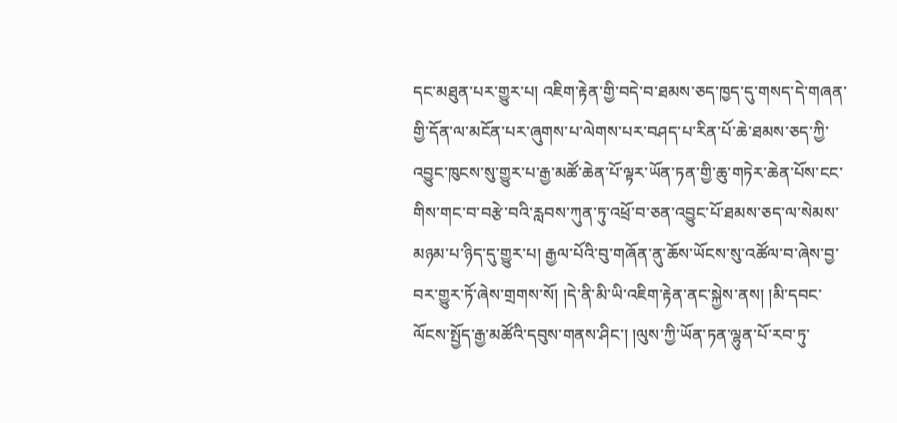དང་མཐུན་པར་གྱུར་པ། འཇིག་རྟེན་གྱི་བདེ་བ་ཐམས་ཅད་ཁྱད་དུ་གསད་དེ་གཞན་གྱི་དོན་ལ་མངོན་པར་ཞུགས་པ་ལེགས་པར་བཤད་པ་རིན་པོ་ཆེ་ཐམས་ཅད་ཀྱི་འབྱུང་ཁུངས་སུ་གྱུར་པ་རྒྱ་མཚོ་ཆེན་པོ་ལྟར་ཡོན་ཏན་གྱི་ཆུ་གཏེར་ཆེན་པོས་ངང་གིས་གང་བ་བརྩེ་བའི་རླབས་ཀུན་ཏུ་འཕྲོ་བ་ཅན་འབྱུང་པོ་ཐམས་ཅད་ལ་སེམས་མཉམ་པ་ཉིད་དུ་གྱུར་པ། རྒྱལ་པོའི་བུ་གཞོན་ནུ་ཆོས་ཡོངས་སུ་འཚོལ་བ་ཞེས་བྱ་བར་གྱུར་ཏོ་ཞེས་གྲགས་སོ། །དེ་ནི་མི་ཡི་འཇིག་རྟེན་ནང་སྐྱེས་ནས། །མི་དབང་ལོངས་སྤྱོད་རྒྱ་མཚོའི་དབུས་གནས་ཤིང་། །ལུས་ཀྱི་ཡོན་ཏན་ལྷུན་པོ་རབ་ཏུ་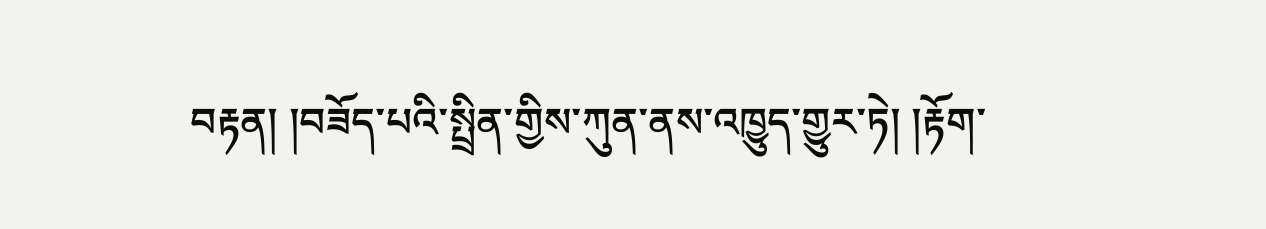བརྟན། །བཟོད་པའི་སྤྲིན་གྱིས་ཀུན་ནས་འཁྱུད་གྱུར་ཏེ། །རྟོག་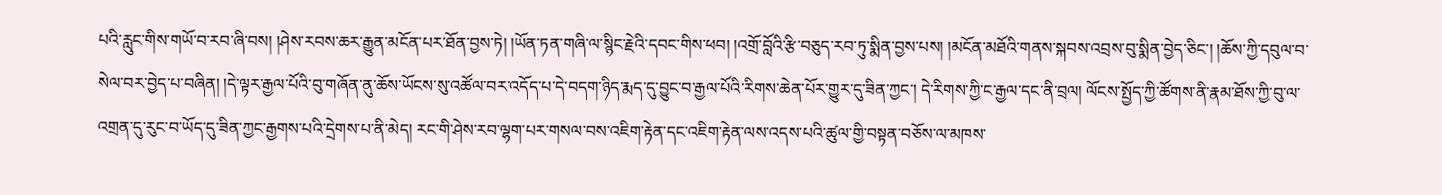པའི་རླུང་གིས་གཡོ་བ་རབ་ཞི་བས། །ཤེས་རབས་ཆར་རྒྱུན་མངོན་པར་ཐོན་བྱས་ཏེ། །ཡོན་ཏན་གཞི་ལ་སྙིང་རྗེའི་དབང་གིས་ཕབ། །འགྲོ་བློའི་རྩི་བཅུད་རབ་ཏུ་སྨིན་བྱས་པས། །མངོན་མཐོའི་གནས་སྐབས་འབྲས་བུ་སྨིན་བྱེད་ཅིང་། །ཆོས་ཀྱི་དབུལ་བ་སེལ་བར་བྱེད་པ་བཞིན། །དེ་ལྟར་རྒྱལ་པོའི་བུ་གཞོན་ནུ་ཆོས་ཡོངས་སུ་འཚོལ་བར་འདོད་པ་དེ་བདག་ཉིད་རྨད་དུ་བྱུང་བ་རྒྱལ་པོའི་རིགས་ཆེན་པོར་གྱུར་དུ་ཟིན་ཀྱང་། དེ་རིགས་ཀྱི་ང་རྒྱལ་དང་ནི་བྲལ། ལོངས་སྤྱོད་ཀྱི་ཚོགས་ནི་རྣམ་ཐོས་ཀྱི་བུ་ལ་འགྲན་དུ་རུང་བ་ཡོད་དུ་ཟིན་ཀྱང་རྒྱགས་པའི་དྲེགས་པ་ནི་མེད། རང་གི་ཤེས་རབ་ལྷག་པར་གསལ་བས་འཇིག་རྟེན་དང་འཇིག་རྟེན་ལས་འདས་པའི་ཚུལ་གྱི་བསྟན་བཅོས་ལ་མཁས་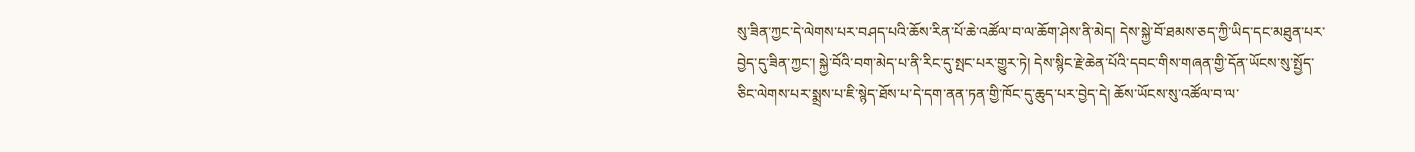སུ་ཟིན་ཀྱང་དེ་ལེགས་པར་བཤད་པའི་ཆོས་རིན་པོ་ཆེ་འཚོལ་བ་ལ་ཆོག་ཤེས་ནི་མེད། དེས་སྐྱེ་བོ་ཐམས་ཅད་ཀྱི་ཡིད་དང་མཐུན་པར་བྱེད་དུ་ཟིན་ཀྱང་། སྐྱེ་བོའི་བག་མེད་པ་ནི་རིང་དུ་སྤང་པར་གྱུར་ཏེ། དེས་སྙིང་རྗེ་ཆེན་པོའི་དབང་གིས་གཞན་གྱི་དོན་ཡོངས་སུ་སྤྱོད་ཅིང་ལེགས་པར་སྨྲས་པ་ཇི་སྙེད་ཐོས་པ་དེ་དག་ནན་ཏན་གྱི་ཁོང་དུ་ཆུད་པར་བྱེད་དེ། ཆོས་ཡོངས་སུ་འཚོལ་བ་ལ་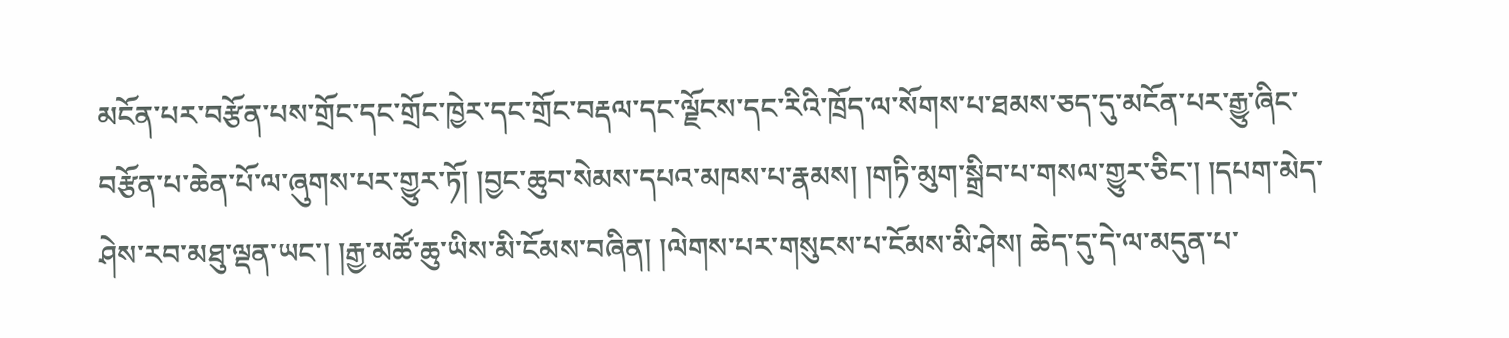མངོན་པར་བརྩོན་པས་གྲོང་དང་གྲོང་ཁྱེར་དང་གྲོང་བརྡལ་དང་ལྗོངས་དང་རིའི་ཁྲོད་ལ་སོགས་པ་ཐམས་ཅད་དུ་མངོན་པར་རྒྱུ་ཞིང་བརྩོན་པ་ཆེན་པོ་ལ་ཞུགས་པར་གྱུར་ཏོ། །བྱང་ཆུབ་སེམས་དཔའ་མཁས་པ་རྣམས། །གཏི་མུག་སྒྲིབ་པ་གསལ་གྱུར་ཅིང་། །དཔག་མེད་ཤེས་རབ་མཐུ་ལྡན་ཡང་། །རྒྱ་མཚོ་ཆུ་ཡིས་མི་ངོམས་བཞིན། །ལེགས་པར་གསུངས་པ་ངོམས་མི་ཤེས། ཆེད་དུ་དེ་ལ་མདུན་པ་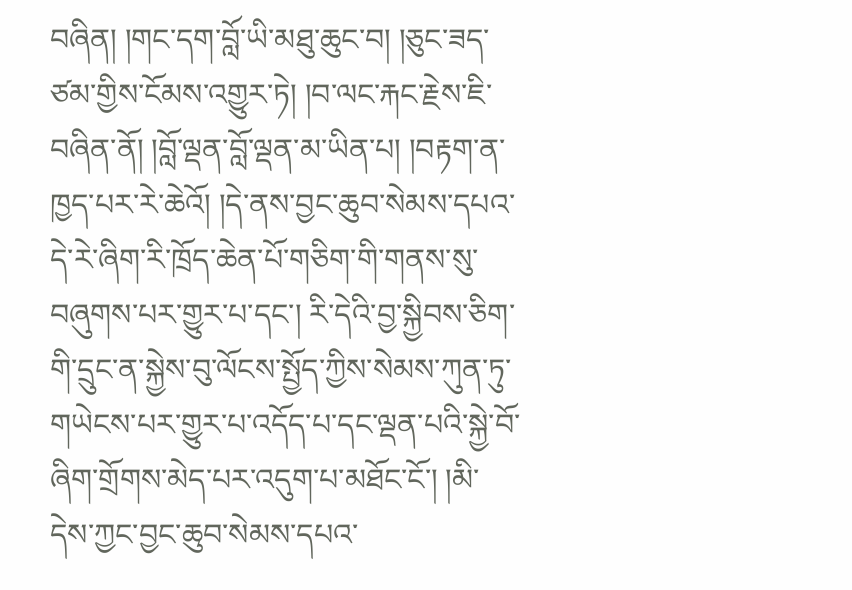བཞིན། །གང་དག་བློ་ཡི་མཐུ་ཆུང་བ། །ཅུང་ཟད་ཙམ་གྱིས་ངོམས་འགྱུར་ཏེ། །བ་ལང་རྐང་རྗེས་ཇི་བཞིན་ནོ། །བློ་ལྡན་བློ་ལྡན་མ་ཡིན་པ། །བརྟག་ན་ཁྱད་པར་རེ་ཆེའོ། །དེ་ནས་བྱང་ཆུབ་སེམས་དཔའ་དེ་རེ་ཞིག་རི་ཁྲོད་ཆེན་པོ་གཅིག་གི་གནས་སུ་བཞུགས་པར་གྱུར་པ་དང་། རི་དེའི་བྱ་སྐྱིབས་ཅིག་གི་དྲུང་ན་སྐྱེས་བུ་ལོངས་སྤྱོད་ཀྱིས་སེམས་ཀུན་ཏུ་གཡེངས་པར་གྱུར་པ་འདོད་པ་དང་ལྡན་པའི་སྐྱེ་བོ་ཞིག་གྲོགས་མེད་པར་འདུག་པ་མཐོང་ངོ་། །མི་དེས་ཀྱང་བྱང་ཆུབ་སེམས་དཔའ་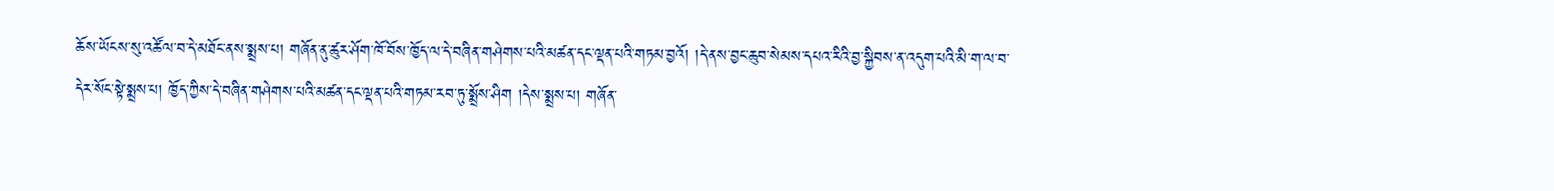ཆོས་ཡོངས་སུ་འཚོལ་བ་དེ་མཐོང་ནས་སྨྲས་པ། གཞོན་ནུ་ཚུར་ཤོག་ཁོ་བོས་ཁྱོད་ལ་དེ་བཞིན་གཤེགས་པའི་མཚན་དང་ལྡན་པའི་གཏམ་བྱའོ། །དེ་ནས་བྱང་ཆུབ་སེམས་དཔའ་རིའི་བྱ་སྐྱིབས་ན་འདུག་པའི་མི་ག་ལ་བ་དེར་སོང་སྟེ་སྨྲས་པ། ཁྱོད་ཀྱིས་དེ་བཞིན་གཤེགས་པའི་མཚན་དང་ལྡན་པའི་གཏམ་རབ་ཏུ་སྨྲོས་ཤིག །དེས་སྨྲས་པ། གཞོན་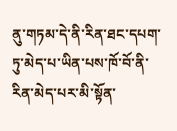ནུ་གཏམ་དེ་ནི་རིན་ཐང་དཔག་ཏུ་མེད་པ་ཡིན་པས་ཁོ་བོ་ནི་རིན་མེད་པར་མི་སྟོན་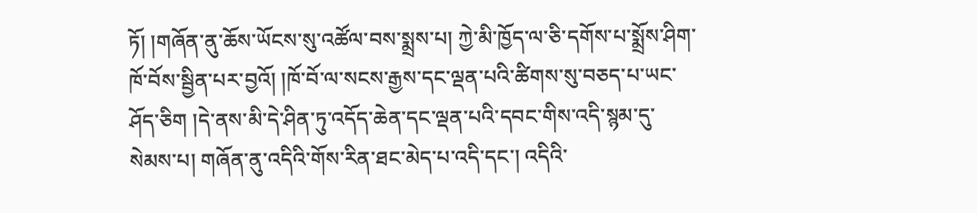ཏོ། །གཞོན་ནུ་ཆོས་ཡོངས་སུ་འཚོལ་བས་སྨྲས་པ། ཀྱེ་མི་ཁྱོད་ལ་ཅི་དགོས་པ་སྨྲོས་ཤིག་ཁོ་བོས་སྦྱིན་པར་བྱའོ། །ཁོ་བོ་ལ་སངས་རྒྱས་དང་ལྡན་པའི་ཚིགས་སུ་བཅད་པ་ཡང་ཤོད་ཅིག །དེ་ནས་མི་དེ་ཤིན་ཏུ་འདོད་ཆེན་དང་ལྡན་པའི་དབང་གིས་འདི་སྙམ་དུ་སེམས་པ། གཞོན་ནུ་འདིའི་གོས་རིན་ཐང་མེད་པ་འདི་དང་། འདིའི་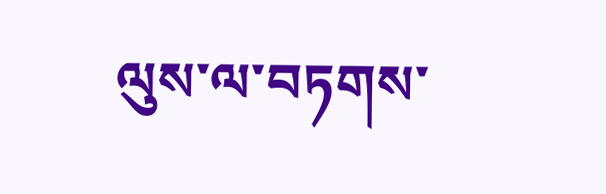ལུས་ལ་བཏགས་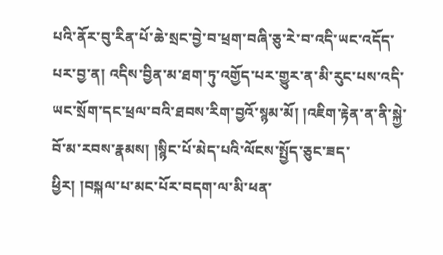པའི་ནོར་བུ་རིན་པོ་ཆེ་སྲང་བྱེ་བ་ཕྲག་བཞི་ཅུ་རེ་བ་འདི་ཡང་འདོད་པར་བྱ་ན། འདིས་བྱིན་མ་ཐག་ཏུ་འགྱོད་པར་གྱུར་ན་མི་རུང་པས་འདི་ཡང་སྲོག་དང་ཕྲལ་བའི་ཐབས་རིག་བྱའོ་སྙམ་མོ། །འཇིག་རྟེན་ན་ནི་སྐྱེ་བོ་མ་རབས་རྣམས། །སྙིང་པོ་མེད་པའི་ལོངས་སྤྱོད་ཅུང་ཟད་ཕྱིར། །བསྐལ་པ་མང་པོར་བདག་ལ་མི་ཕན་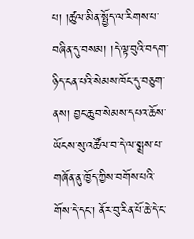པ། །ཚུལ་མིན་སྤྱོད་ལ་རིགས་པ་བཞིན་དུ་བསམ། །དེ་ལྟ་བུའི་བདག་ཉིད་ངན་པའི་སེམས་ཁོང་དུ་བཅུག་ནས། བྱང་ཆུབ་སེམས་དཔའ་ཆོས་ཡོངས་སུ་འཚོལ་བ་དེ་ལ་སྨྲས་པ་གཞོན་ནུ་ཁྱོད་ཀྱིས་བགོས་པའི་གོས་དེ་དང་། ནོར་བུ་རིན་པོ་ཆེ་དེ་ང་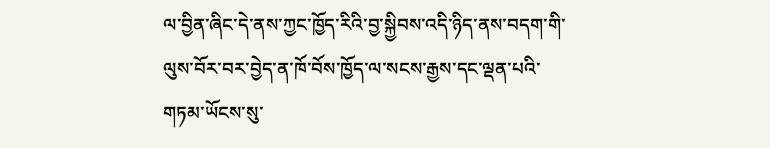ལ་བྱིན་ཞིང་དེ་ནས་ཀྱང་ཁྱོད་རིའི་བྱ་སྐྱིབས་འདི་ཉིད་ནས་བདག་གི་ལུས་བོར་བར་བྱེད་ན་ཁོ་བོས་ཁྱོད་ལ་སངས་རྒྱས་དང་ལྡན་པའི་གཏམ་ཡོངས་སུ་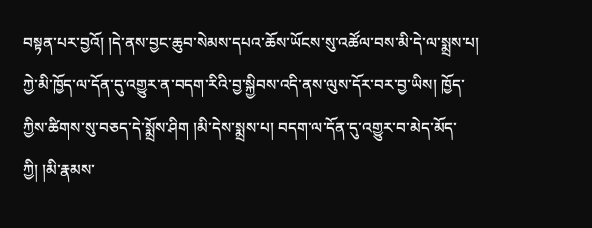བསྟན་པར་བྱའོ། །དེ་ནས་བྱང་ཆུབ་སེམས་དཔའ་ཆོས་ཡོངས་སུ་འཚོལ་བས་མི་དེ་ལ་སྨྲས་པ། ཀྱེ་མི་ཁྱོད་ལ་དོན་དུ་འགྱུར་ན་བདག་རིའི་བྱ་སྐྱིབས་འདི་ནས་ལུས་དོར་བར་བྱ་ཡིས། ཁྱོད་ཀྱིས་ཚིགས་སུ་བཅད་དེ་སྨྲོས་ཤིག །མི་དེས་སྨྲས་པ། བདག་ལ་དོན་དུ་འགྱུར་བ་མེད་མོད་ཀྱི། །མི་རྣམས་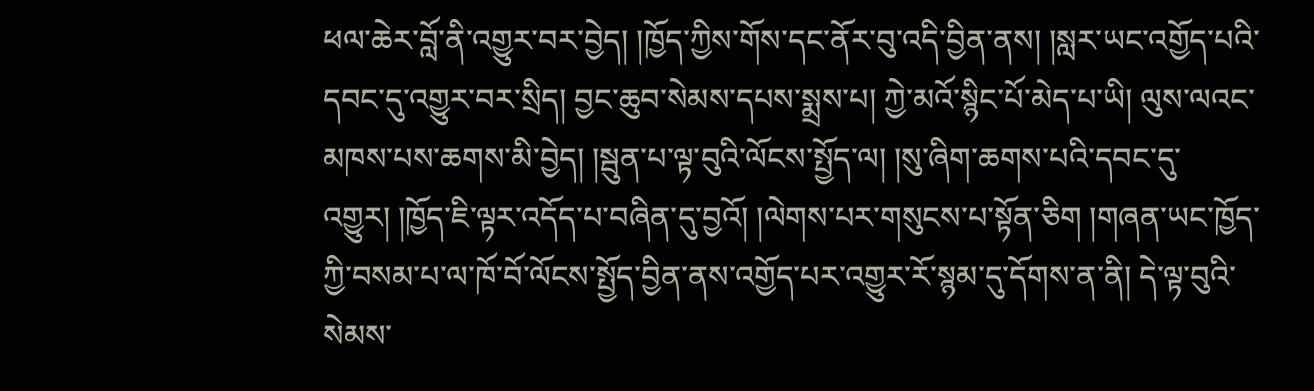ཕལ་ཆེར་བློ་ནི་འགྱུར་བར་བྱེད། །ཁྱོད་ཀྱིས་གོས་དང་ནོར་བུ་འདི་བྱིན་ནས། །སླར་ཡང་འགྱོད་པའི་དབང་དུ་འགྱུར་བར་སྲིད། བྱང་ཆུབ་སེམས་དཔས་སྨྲས་པ། ཀྱེ་མའོ་སྙིང་པོ་མེད་པ་ཡི། ལུས་ལའང་མཁས་པས་ཆགས་མི་བྱེད། །སྦུན་པ་ལྟ་བུའི་ལོངས་སྤྱོད་ལ། །སུ་ཞིག་ཆགས་པའི་དབང་དུ་འགྱུར། །ཁྱོད་ཇི་ལྟར་འདོད་པ་བཞིན་དུ་བྱའོ། །ལེགས་པར་གསུངས་པ་སྟོན་ཅིག །གཞན་ཡང་ཁྱོད་ཀྱི་བསམ་པ་ལ་ཁོ་བོ་ལོངས་སྤྱོད་བྱིན་ནས་འགྱོད་པར་འགྱུར་རོ་སྙམ་དུ་དོགས་ན་ནི། དེ་ལྟ་བུའི་སེམས་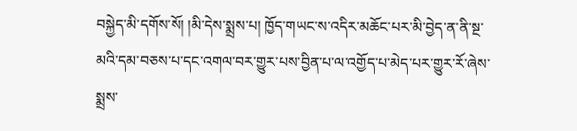བསྐྱེད་མི་དགོས་སོ། །མི་དེས་སྨྲས་པ། ཁྱོད་གཡང་ས་འདིར་མཆོང་པར་མི་བྱེད་ན་ནི་སྔ་མའི་དམ་བཅས་པ་དང་འགལ་བར་གྱུར་པས་བྱིན་པ་ལ་འགྱོད་པ་མེད་པར་གྱུར་རོ་ཞེས་སྨྲས་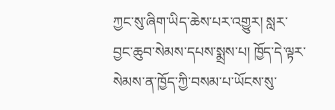ཀྱང་སུ་ཞིག་ཡིད་ཆེས་པར་འགྱུར། སླར་བྱང་ཆུབ་སེམས་དཔས་སྨྲས་པ། ཁྱོད་དེ་ལྟར་སེམས་ན་ཁྱོད་ཀྱི་བསམ་པ་ཡོངས་སུ་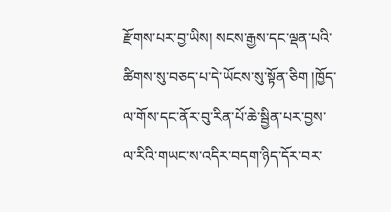རྫོགས་པར་བྱ་ཡིས། སངས་རྒྱས་དང་ལྡན་པའི་ཚིགས་སུ་བཅད་པ་དེ་ཡོངས་སུ་སྟོན་ཅིག །ཁྱོད་ལ་གོས་དང་ནོར་བུ་རིན་པོ་ཆེ་སྦྱིན་པར་བྱས་ལ་རིའི་གཡང་ས་འདིར་བདག་ཉིད་དོར་བར་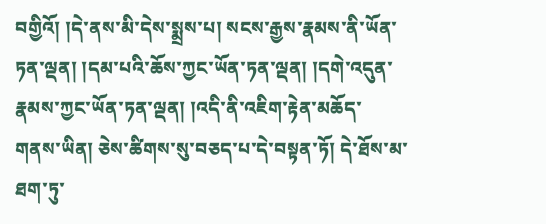བགྱིའོ། །དེ་ནས་མི་དེས་སྨྲས་པ། སངས་རྒྱས་རྣམས་ནི་ཡོན་ཏན་ལྡན། །དམ་པའི་ཆོས་ཀྱང་ཡོན་ཏན་ལྡན། །དགེ་འདུན་རྣམས་ཀྱང་ཡོན་ཏན་ལྡན། །འདི་ནི་འཇིག་རྟེན་མཆོད་གནས་ཡིན། ཅེས་ཚིགས་སུ་བཅད་པ་དེ་བསྟན་ཏོ། དེ་ཐོས་མ་ཐག་ཏུ་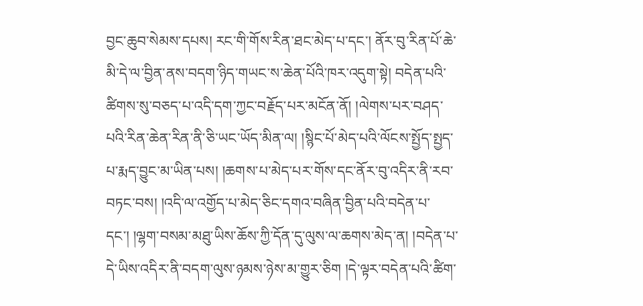བྱང་ཆུབ་སེམས་དཔས། རང་གི་གོས་རིན་ཐང་མེད་པ་དང་། ནོར་བུ་རིན་པོ་ཆེ་མི་དེ་ལ་བྱིན་ནས་བདག་ཉིད་གཡང་ས་ཆེན་པོའི་ཁར་འདུག་སྟེ། བདེན་པའི་ཚིགས་སུ་བཅད་པ་འདི་དག་ཀྱང་བརྗོད་པར་མངོན་ནོ། །ལེགས་པར་བཤད་པའི་རིན་ཆེན་རིན་ནི་ཅི་ཡང་ཡོད་མིན་ལ། །སྙིང་པོ་མེད་པའི་ལོངས་སྤྱོད་སྤྱད་པ་རྨད་བྱུང་མ་ཡིན་པས། །ཆགས་པ་མེད་པར་གོས་དང་ནོར་བུ་འདིར་ནི་རབ་བཏང་བས། །འདི་ལ་འགྱོད་པ་མེད་ཅིང་དགའ་བཞིན་བྱིན་པའི་བདེན་པ་དང་། །ལྷག་བསམ་མཐུ་ཡིས་ཆོས་ཀྱི་དོན་དུ་ལུས་ལ་ཆགས་མེད་ན། །བདེན་པ་དེ་ཡིས་འདིར་ནི་བདག་ལུས་ཉམས་ཉེས་མ་གྱུར་ཅིག །དེ་ལྟར་བདེན་པའི་ཚིག་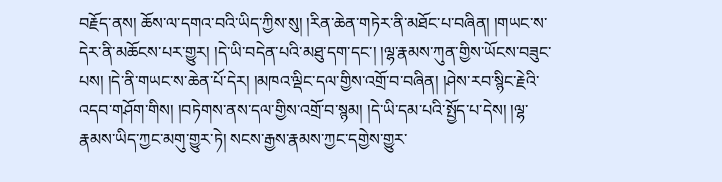བརྗོད་ནས། ཆོས་ལ་དགའ་བའི་ཡིད་ཀྱིས་སུ། །རིན་ཆེན་གཏེར་ནི་མཐོང་པ་བཞིན། །གཡང་ས་དེར་ནི་མཆོངས་པར་གྱུར། །དེ་ཡི་བདེན་པའི་མཐུ་དག་དང་། །ལྷ་རྣམས་ཀུན་གྱིས་ཡོངས་བཟུང་པས། །དེ་ནི་གཡང་ས་ཆེན་པོ་དེར། །མཁའ་ལྡིང་དལ་གྱིས་འགྲོ་བ་བཞིན། །ཤེས་རབ་སྙིང་རྗེའི་འདབ་གཤོག་གིས། །བཏེགས་ནས་དལ་གྱིས་འགྲོ་བ་སྙམ། །དེ་ཡི་དམ་པའི་སྤྱོད་པ་དེས། །ལྷ་རྣམས་ཡིད་ཀྱང་མགུ་གྱུར་ཏེ། སངས་རྒྱས་རྣམས་ཀྱང་དགྱེས་གྱུར་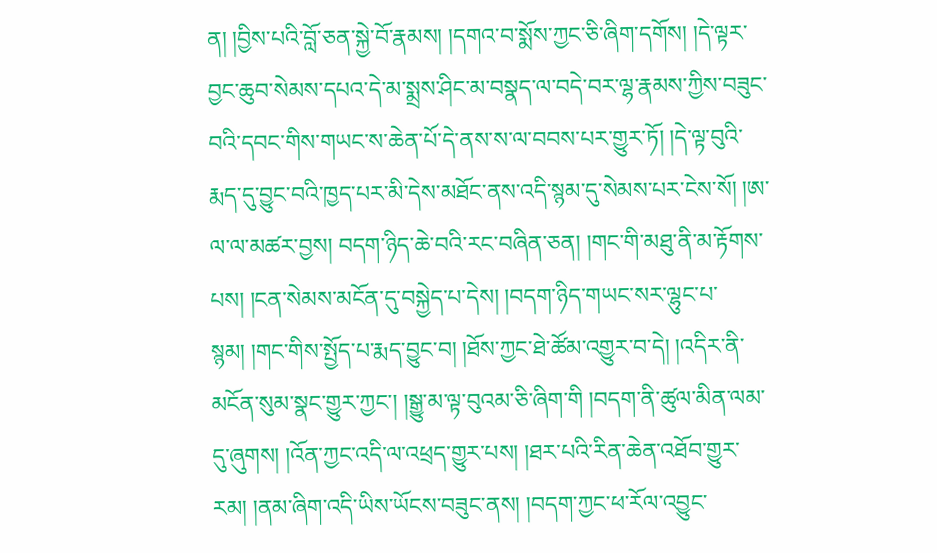ན། །བྱིས་པའི་བློ་ཅན་སྐྱེ་བོ་རྣམས། །དགའ་བ་སྨོས་ཀྱང་ཅི་ཞིག་དགོས། །དེ་ལྟར་བྱང་ཆུབ་སེམས་དཔའ་དེ་མ་སྨྲས་ཤིང་མ་བསྣད་ལ་བདེ་བར་ལྷ་རྣམས་ཀྱིས་བཟུང་བའི་དབང་གིས་གཡང་ས་ཆེན་པོ་དེ་ནས་ས་ལ་བབས་པར་གྱུར་ཏོ། །དེ་ལྟ་བུའི་རྨད་དུ་བྱུང་བའི་ཁྱད་པར་མི་དེས་མཐོང་ནས་འདི་སྙམ་དུ་སེམས་པར་ངེས་སོ། །ཨ་ལ་ལ་མཚར་བྱས། བདག་ཉིད་ཆེ་བའི་རང་བཞིན་ཅན། །གང་གི་མཐུ་ནི་མ་རྟོགས་པས། །ངན་སེམས་མངོན་དུ་བསྐྱེད་པ་དེས། །བདག་ཉིད་གཡང་སར་ལྷུང་པ་སྙམ། །གང་གིས་སྤྱོད་པ་རྨད་བྱུང་བ། །ཐོས་ཀྱང་ཐེ་ཚོམ་འགྱུར་བ་དེ། །འདིར་ནི་མངོན་སུམ་སྣང་གྱུར་ཀྱང་། །སྒྱུ་མ་ལྟ་བུའམ་ཅི་ཞིག་གི །བདག་ནི་ཚུལ་མིན་ལམ་དུ་ཞུགས། །འོན་ཀྱང་འདི་ལ་འཕྲད་གྱུར་པས། །ཐར་པའི་རིན་ཆེན་འཐོབ་གྱུར་རམ། །ནམ་ཞིག་འདི་ཡིས་ཡོངས་བཟུང་ནས། །བདག་ཀྱང་ཕ་རོལ་འབྱུང་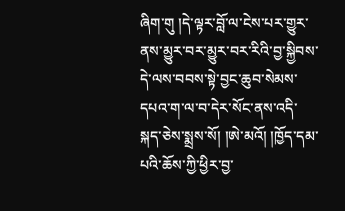ཞིག་གུ །དེ་ལྟར་བློ་ལ་ངེས་པར་གྱུར་ནས་མྱུར་བར་མྱུར་བར་རིའི་བྱ་སྐྱིབས་དེ་ལས་བབས་སྟེ་བྱང་ཆུབ་སེམས་དཔའ་ག་ལ་བ་དེར་སོང་ནས་འདི་སྐད་ཅེས་སྨྲས་སོ། །ཨེ་མའོ། །ཁྱོད་དམ་པའི་ཆོས་ཀྱི་ཕྱིར་བྱ་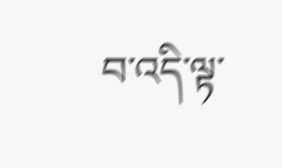བ་འདི་ལྟ་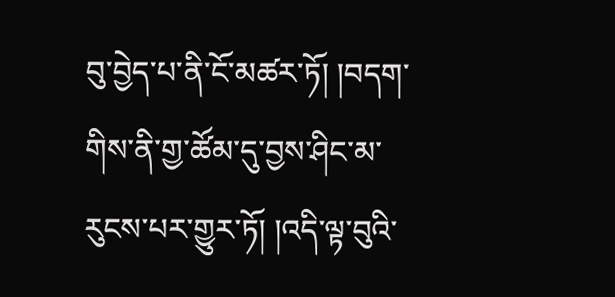བུ་བྱེད་པ་ནི་ངོ་མཚར་ཏོ། །བདག་གིས་ནི་གྱ་ཚོམ་དུ་བྱས་ཤིང་མ་རུངས་པར་གྱུར་ཏོ། །འདི་ལྟ་བུའི་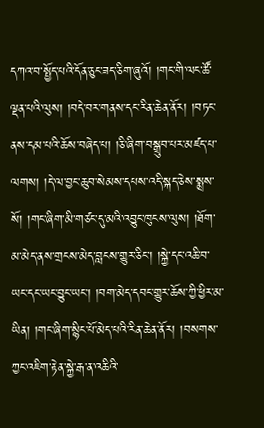དཀའ་བ་སྤྱོད་པའི་དོན་ཅུང་ཟད་ཅིག་ཞུའོ། །གང་གི་ལང་ཚོ་ལྡན་པའི་ལུས། །བདེ་བར་གནས་དང་རིན་ཆེན་ནོར། །བཏང་ནས་དམ་པའི་ཆོས་བཞེད་པ། །ཅི་ཞིག་བསྒྲུབ་པར་མཛད་པ་ལགས། །དེ་ལ་བྱང་ཆུབ་སེམས་དཔས་འདི་སྐད་ཅེས་སྨྲས་སོ། །གང་ཞིག་མི་གཙང་དུ་མའི་འབྱུང་ཁུངས་ལུས། །ཐོག་མ་མེད་ནས་གྲངས་མེད་བླངས་གྱུར་ཅིང་། །སྐྱེ་དང་འཆི་བ་ཡང་དང་ཡང་བྱུང་ཡང་། །བག་མེད་དབང་གྱུར་ཆོས་ཀྱི་ཕྱིར་མ་ཡིན། །གང་ཞིག་སྙིང་པོ་མེད་པའི་རིན་ཆེན་ནོར། །བསགས་ཀྱང་འཇིག་རྟེན་སྐྱེ་རྒ་ན་འཆིའི་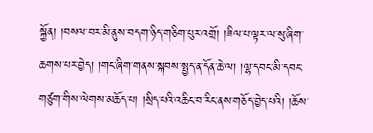སྐྱོན། །བསལ་བར་མི་ནུས་བདག་ཉིད་གཅིག་པུར་འགྲོ། །ཟིལ་པ་ལྟར་ལ་སུ་ཞིག་ཆགས་པར་བྱེད། །གང་ཞིག་གནས་སྐབས་སྤྱད་ན་དོན་ཆེ་ལ། །ལྷ་དབང་མི་དབང་གཙུག་གིས་ལེགས་མཆོད་པ། །སྲིད་པའི་འཆིང་བ་རིང་ནས་གཅོད་བྱེད་པའི། །ཆོས་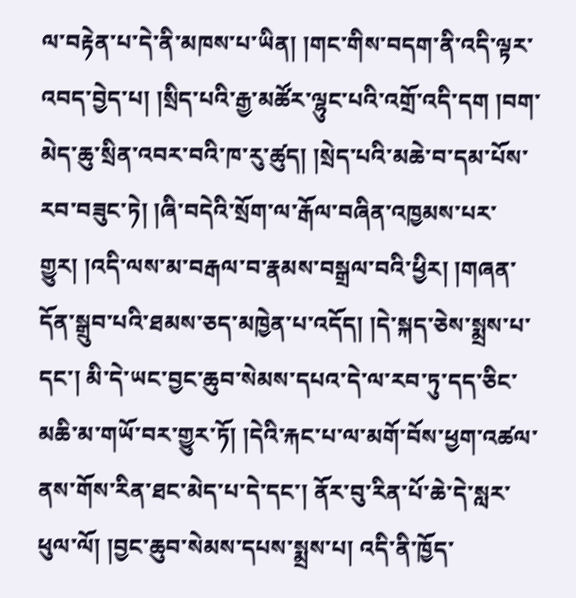ལ་བརྟེན་པ་དེ་ནི་མཁས་པ་ཡིན། །གང་གིས་བདག་ནི་འདི་ལྟར་འབད་བྱེད་པ། །སྲིད་པའི་རྒྱ་མཚོར་ལྷུང་པའི་འགྲོ་འདི་དག །བག་མེད་ཆུ་སྲིན་འབར་བའི་ཁ་རུ་ཚུད། །སྲེད་པའི་མཆེ་བ་དམ་པོས་རབ་བཟུང་ཏེ། །ཞི་བདེའི་སྲོག་ལ་རྒོལ་བཞིན་འཁྱམས་པར་གྱུར། །འདི་ལས་མ་བརྒལ་བ་རྣམས་བསྒྲལ་བའི་ཕྱིར། །གཞན་དོན་སྒྲུབ་པའི་ཐམས་ཅད་མཁྱེན་པ་འདོད། །དེ་སྐད་ཅེས་སྨྲས་པ་དང་། མི་དེ་ཡང་བྱང་ཆུབ་སེམས་དཔའ་དེ་ལ་རབ་ཏུ་དད་ཅིང་མཆི་མ་གཡོ་བར་གྱུར་ཏོ། །དེའི་རྐང་པ་ལ་མགོ་བོས་ཕྱག་འཚལ་ནས་གོས་རིན་ཐང་མེད་པ་དེ་དང་། ནོར་བུ་རིན་པོ་ཆེ་དེ་སླར་ཕུལ་ལོ། །བྱང་ཆུབ་སེམས་དཔས་སྨྲས་པ། འདི་ནི་ཁྱོད་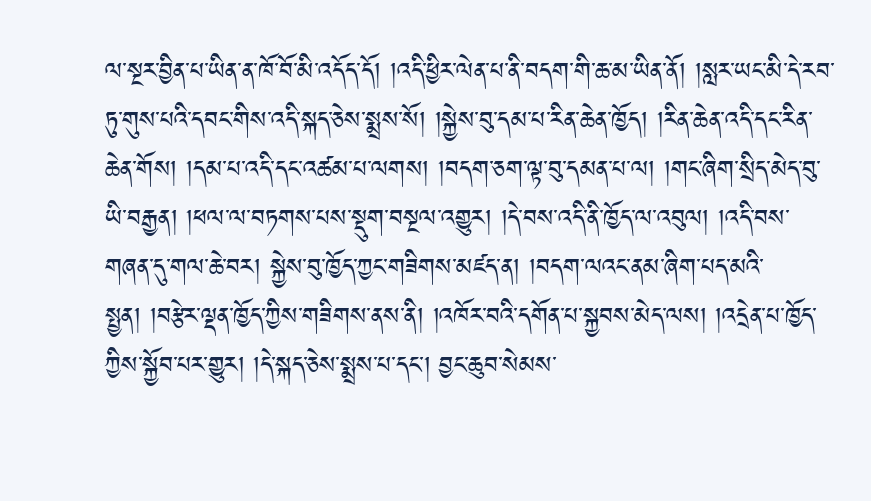ལ་སྔར་བྱིན་པ་ཡིན་ན་ཁོ་བོ་མི་འདོད་དོ། །འདི་ཕྱིར་ལེན་པ་ནི་བདག་གི་ཆ་མ་ཡིན་ནོ། །སླར་ཡང་མི་དེ་རབ་ཏུ་གུས་པའི་དབང་གིས་འདི་སྐད་ཅེས་སྨྲས་སོ། །སྐྱེས་བུ་དམ་པ་རིན་ཆེན་ཁྱོད། །རིན་ཆེན་འདི་དང་རིན་ཆེན་གོས། །དམ་པ་འདི་དང་འཚམ་པ་ལགས། །བདག་ཅག་ལྟ་བུ་དམན་པ་ལ། །གང་ཞིག་སྲིད་མེད་བུ་ཡི་བརྒྱན། །ཕལ་ལ་བཏགས་པས་སྡུག་བསྔལ་འགྱུར། །དེ་བས་འདི་ནི་ཁྱོད་ལ་འབུལ། །འདི་བས་གཞན་དུ་གལ་ཆེ་བར། སྐྱེས་བུ་ཁྱོད་ཀྱང་གཟིགས་མཛད་ན། །བདག་ལའང་ནམ་ཞིག་པད་མའི་སྤྱན། །བརྩེར་ལྡན་ཁྱོད་ཀྱིས་གཟིགས་ནས་ནི། །འཁོར་བའི་དགོན་པ་སྐྱབས་མེད་ལས། །འདྲེན་པ་ཁྱོད་ཀྱིས་སྐྱོབ་པར་གྱུར། །དེ་སྐད་ཅེས་སྨྲས་པ་དང་། བྱང་ཆུབ་སེམས་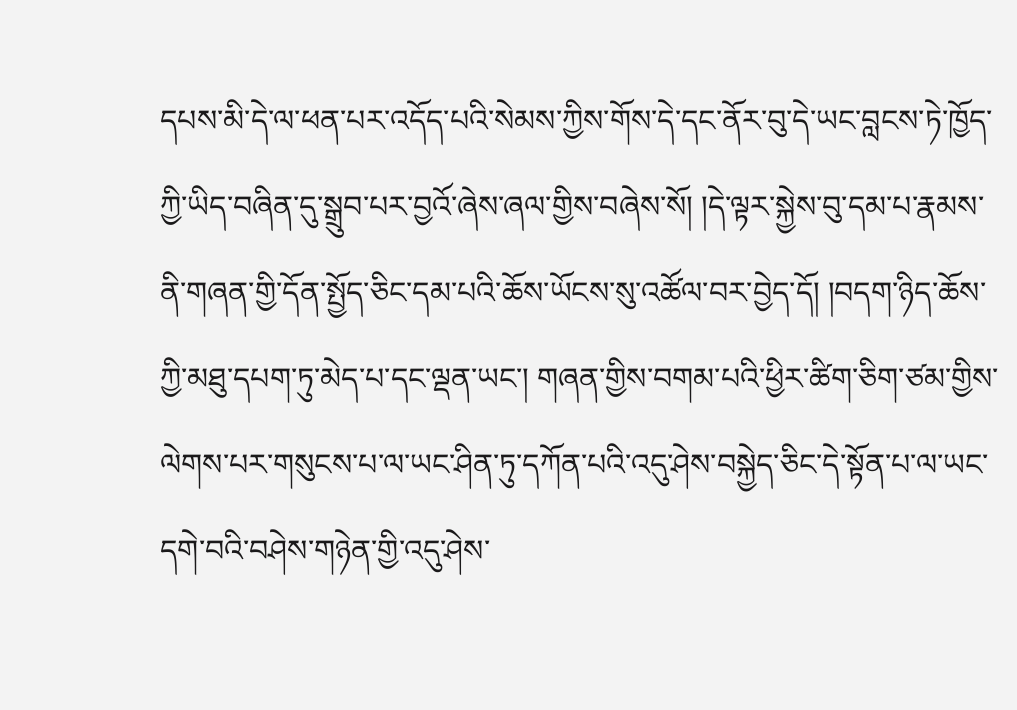དཔས་མི་དེ་ལ་ཕན་པར་འདོད་པའི་སེམས་ཀྱིས་གོས་དེ་དང་ནོར་བུ་དེ་ཡང་བླངས་ཏེ་ཁྱོད་ཀྱི་ཡིད་བཞིན་དུ་སྒྲུབ་པར་བྱའོ་ཞེས་ཞལ་གྱིས་བཞེས་སོ། །དེ་ལྟར་སྐྱེས་བུ་དམ་པ་རྣམས་ནི་གཞན་གྱི་དོན་སྤྱོད་ཅིང་དམ་པའི་ཆོས་ཡོངས་སུ་འཚོལ་བར་བྱེད་དོ། །བདག་ཉིད་ཆོས་ཀྱི་མཐུ་དཔག་ཏུ་མེད་པ་དང་ལྡན་ཡང་། གཞན་གྱིས་བགམ་པའི་ཕྱིར་ཚིག་ཅིག་ཙམ་གྱིས་ལེགས་པར་གསུངས་པ་ལ་ཡང་ཤིན་ཏུ་དཀོན་པའི་འདུ་ཤེས་བསྐྱེད་ཅིང་དེ་སྟོན་པ་ལ་ཡང་དགེ་བའི་བཤེས་གཉེན་གྱི་འདུ་ཤེས་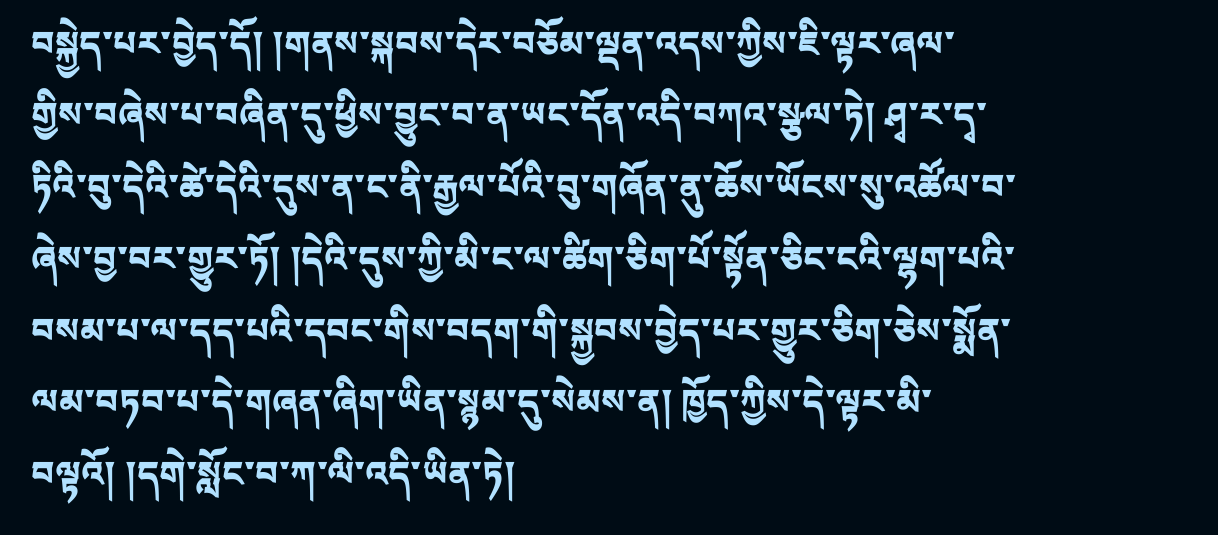བསྐྱེད་པར་བྱེད་དོ། །གནས་སྐབས་དེར་བཅོམ་ལྡན་འདས་ཀྱིས་ཇི་ལྟར་ཞལ་གྱིས་བཞེས་པ་བཞིན་དུ་ཕྱིས་བྱུང་བ་ན་ཡང་དོན་འདི་བཀའ་སྩལ་ཏེ། ཤྭ་ར་དྭ་ཏིའི་བུ་དེའི་ཚེ་དེའི་དུས་ན་ང་ནི་རྒྱལ་པོའི་བུ་གཞོན་ནུ་ཆོས་ཡོངས་སུ་འཚོལ་བ་ཞེས་བྱ་བར་གྱུར་ཏོ། །དེའི་དུས་ཀྱི་མི་ང་ལ་ཚིག་ཅིག་པོ་སྟོན་ཅིང་ངའི་ལྷག་པའི་བསམ་པ་ལ་དད་པའི་དབང་གིས་བདག་གི་སྐྱབས་བྱེད་པར་གྱུར་ཅིག་ཅེས་སྨོན་ལམ་བཏབ་པ་དེ་གཞན་ཞིག་ཡིན་སྙམ་དུ་སེམས་ན། ཁྱོད་ཀྱིས་དེ་ལྟར་མི་བལྟའོ། །དགེ་སློང་བ་ཀ་ལི་འདི་ཡིན་ཏེ།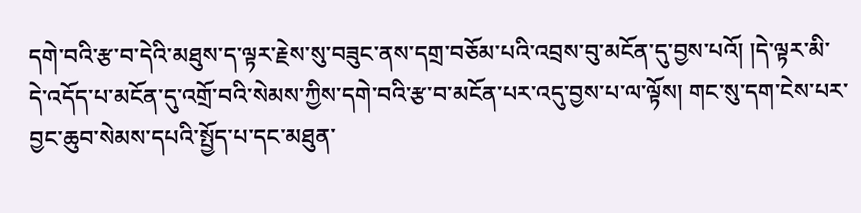དགེ་བའི་རྩ་བ་དེའི་མཐུས་ད་ལྟར་རྗེས་སུ་བཟུང་ནས་དགྲ་བཅོམ་པའི་འབྲས་བུ་མངོན་དུ་བྱས་པའོ། །དེ་ལྟར་མི་དེ་འདོད་པ་མངོན་དུ་འགྲོ་བའི་སེམས་ཀྱིས་དགེ་བའི་རྩ་བ་མངོན་པར་འདུ་བྱས་པ་ལ་ལྟོས། གང་སུ་དག་ངེས་པར་བྱང་ཆུབ་སེམས་དཔའི་སྤྱོད་པ་དང་མཐུན་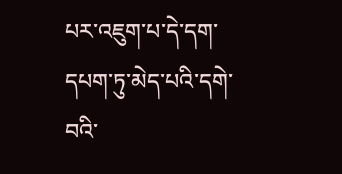པར་འཇུག་པ་དེ་དག་དཔག་ཏུ་མེད་པའི་དགེ་བའི་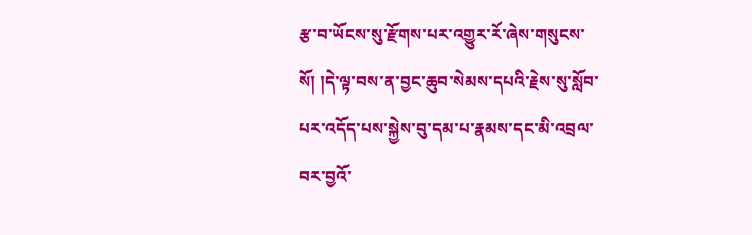རྩ་བ་ཡོངས་སུ་རྫོགས་པར་འགྱུར་རོ་ཞེས་གསུངས་སོ། །དེ་ལྟ་བས་ན་བྱང་ཆུབ་སེམས་དཔའི་རྗེས་སུ་སློབ་པར་འདོད་པས་སྐྱེས་བུ་དམ་པ་རྣམས་དང་མི་འབྲལ་བར་བྱའོ་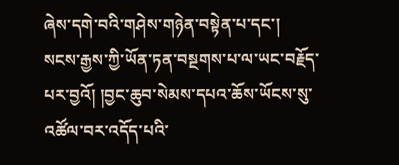ཞེས་དགེ་བའི་གཤེས་གཉེན་བསྟེན་པ་དང་། སངས་རྒྱས་ཀྱི་ཡོན་ཏན་བསྔགས་པ་ལ་ཡང་བརྗོད་པར་བྱའོ། །བྱང་ཆུབ་སེམས་དཔའ་ཆོས་ཡོངས་སུ་འཚོལ་བར་འདོད་པའི་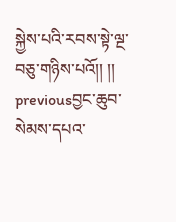སྐྱེས་པའི་རབས་སྟེ་ལྔ་བཅུ་གཉིས་པའོ།། །།
previousབྱང་ཆུབ་སེམས་དཔའ་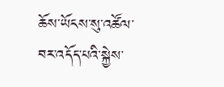ཆོས་ཡོངས་སུ་འཚོལ་བར་འདོད་པའི་སྐྱེས་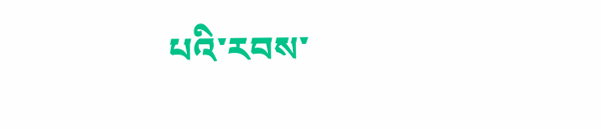པའི་རབས་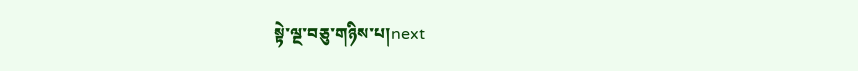སྟེ་ལྔ་བཅུ་གཉིས་པ།next